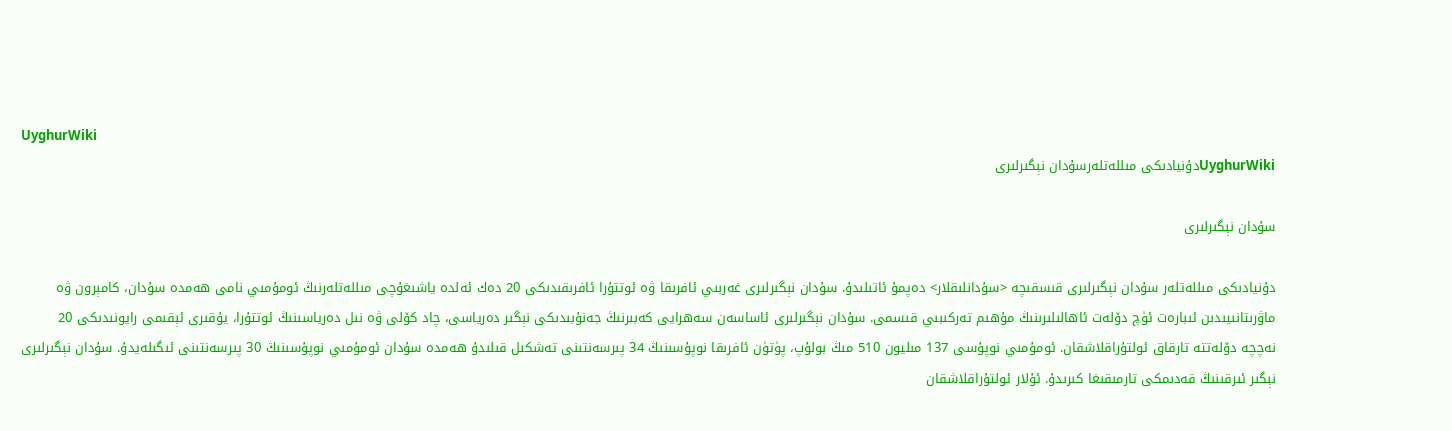UyghurWiki
UyghurWikiدۇنيادىكى مىللەتلەرسۇدان نېگىرلىرى

سۇدان نېگىرلىرى

دۇنيادىكى مىللەتلەر سۇدان نېگىرلىرى قىسقىچە <سۇدانلىقلار> دەپمۇ ئاتىلىدۇ. سۇدان نېگىرلىرى غەربىي ئافرىقا ۋە ئوتتۇرا ئافرىقىدىكى 20 دەك ئەلدە ياشىغۇچى مىللەتلەرنىڭ ئومۇمىي نامى ھەمدە سۇدان، كامېرون ۋە ماۋرىتانىيىدىن ئىبارەت ئۈچ دۆلەت ئاھالىلىرىنىڭ مۇھىم تەركىبىي قىسمى. سۇدان نېگىرلىرى ئاساسەن سەھرايى كەبىرنىڭ جەنۇبىدىكى نېگىر دەرياسى، چاد كۆلى ۋە نىل دەرياسىنىڭ ئوتتۇرا، يۇقىرى ئېقىمى رايونىدىكى 20 نەچچە دۆلەتتە تارقاق ئولتۇراقلاشقان. ئومۇمىي نوپۇسى 137 مىليون 510 مىڭ بولۇپ، پۈتۈن ئافرىقا نوپۇسىنىڭ 34 پىرسەنتىنى تەشكىل قىلىدۇ ھەمدە سۇدان ئومۇمىي نوپۇسىنىڭ 30 پىرسەنتىنى ئىگىلەيدۇ. سۇدان نېگىرلىرى نېگىر ئىرقىنىڭ قەدىمكى تارمىقىغا كىرىدۇ. ئۇلار ئولتۇراقلاشقان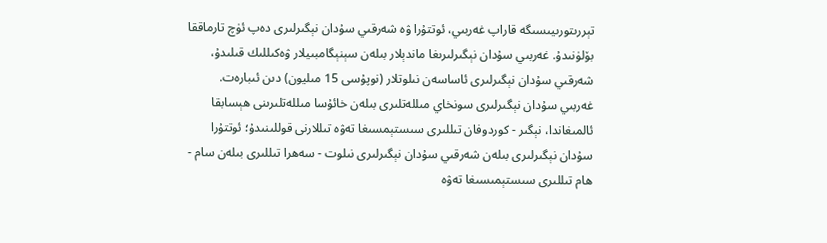تېررىتورىيىسىگە قاراپ غەربىي، ئوتتۇرا ۋە شەرقىي سۇدان نېگىرلىرى دەپ ئۈچ تارماققا بۆلۈنىدۇ. غەربىي سۇدان نېگىرلىرىغا ماندېلار بىلەن سېنېگامبىيلار ۋەكىللىك قىلىدۇ، شەرقىي سۇدان نېگىرلىرى ئاساسەن نىلوتلار (نوپۇسى 15 مىليون) دىن ئىبارەت. غەربىي سۇدان نېگىرلىرى سونخاي مىللەتلىرى بىلەن خائۇسا مىللەتلىرىنى ھېسابقا ئالمىغاندا، نېگىر - كوردوفان تىللىرى سىستېمسىغا تەۋە تىللارنى قوللىنىدۇ؛ ئوتتۇرا سۇدان نېگىرلىرى بىلەن شەرقىي سۇدان نېگىرلىرى نىلوت - سەھرا تىللىرى بىلەن سام - ھام تىللىرى سىستېمىسىغا تەۋە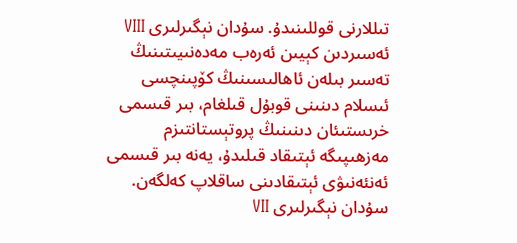تىللارنى قوللىنىدۇ. سۇدان نېگىرلىرى Ⅷ ئەسىردىن كېيىن ئەرەب مەدەنىيىتىنىڭ تەسىر بىلەن ئاھالىسىنىڭ كۆپىنچسى ئىسلام دىنىنى قوبۇل قىلغام، بىر قىسمى خرىستىئان دىنىنىڭ پروتېستانتىزم مەزھىپىگە ئېتىقاد قىلىدۇ، يەنە بىر قىسمى ئەنئەنىۋى ئېتىقادىنى ساقلاپ كەلگەن. سۇدان نېگىرلىرى Ⅶ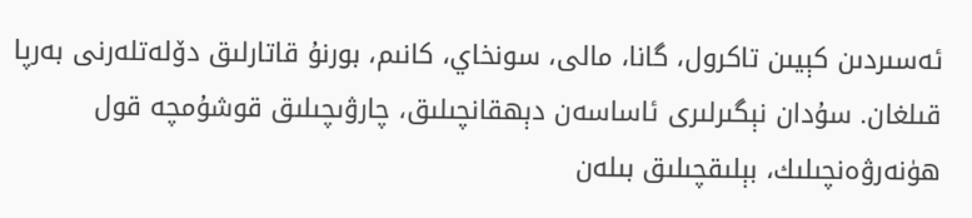ئەسىردىن كېيىن تاكرول، گانا، مالى، سونخاي، كانىم، بورنۇ قاتارلىق دۆلەتلەرنى بەرپا قىلغان. سۇدان نېگىرلىرى ئاساسەن دېھقانچىلىق، چارۋىچىلىق قوشۇمچە قول ھۈنەرۋەنچىلىك، بېلىقچىلىق بىلەن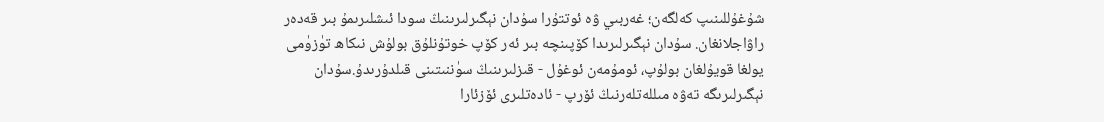شۇغۇللىنىپ كەلگەن؛ غەربىي ۋە ئوتتۇرا سۇدان نېگىرلىرىنىڭ سودا ئىشلىرىمۇ بىر قەدەر راۋاجلانغان. سۇدان نېگىرلىرىدا كۆپىنچە بىر ئەر كۆپ خوتۇنلۇق بولۇش نىكاھ تۈزۈمى يولغا قويۇلغان بولۇپ، ئومۇمەن ئوغۇل - قىزلىرىنىڭ سۈننىتىنى قىلدۇرىدۇ.سۇدان نېگىرلىرىگە تەۋە مىللەتلەرنىڭ ئۆرپ - ئادەتلىرى ئۆزئارا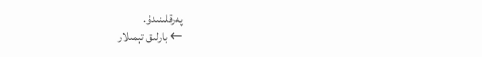پەرقلىنىدۇ.
← بارلىق تېمىلار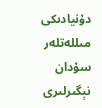دۇنيادىكى مىللەتلەر
سۇدان نېگىرلىرى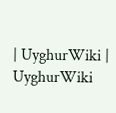| UyghurWiki | UyghurWiki